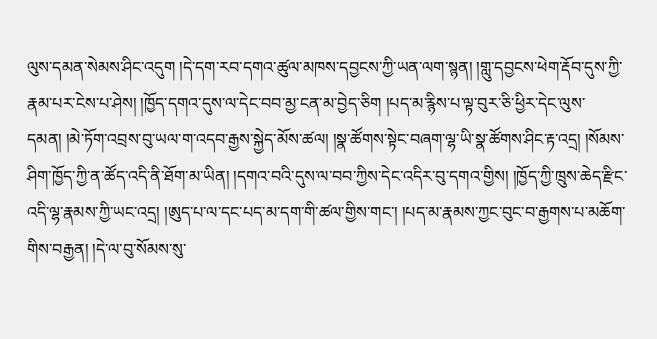ལུས་དམན་སེམས་ཤིང་འདུག །དེ་དག་རབ་དགའ་ཚུལ་མཁས་དབྱངས་ཀྱི་ཡན་ལག་སྙན། །གླུ་དབྱངས་ཕེག་རྡོབ་དུས་ཀྱི་རྣམ་པར་ངེས་པ་ཤེས། །ཁྱོད་དགའ་དུས་ལ་དེང་བབ་མྱ་ངན་མ་བྱེད་ཅིག །པད་མ་རྙིས་པ་ལྟ་བུར་ཅི་ཕྱིར་དེང་ལུས་དམན། །མེ་ཏོག་འབྲས་བུ་ཡལ་ག་འདབ་རྒྱས་སྐྱེད་མོས་ཚལ། །སྣ་ཚོགས་སྟེང་བཞག་ལྷ་ཡི་སྣ་ཚོགས་ཤིང་རྟ་འདྲ། །སོམས་ཤིག་ཁྱོད་ཀྱི་ན་ཚོད་འདི་ནི་ཐོག་མ་ཡིན། །དགའ་བའི་དུས་ལ་བབ་ཀྱིས་དེང་འདིར་བུ་དགའ་གྱིས། །ཁྱོད་ཀྱི་ཁྲུས་ཆེད་རྫིང་འདི་ལྷ་རྣམས་ཀྱི་ཡང་འདྲ། །ཨུད་པ་ལ་དང་པད་མ་དག་གི་ཚལ་གྱིས་གང་། །པད་མ་རྣམས་ཀྱང་བུང་བ་རྒྱགས་པ་མཆོག་གིས་བརྒྱན། །དེ་ལ་བུ་སོམས་སུ་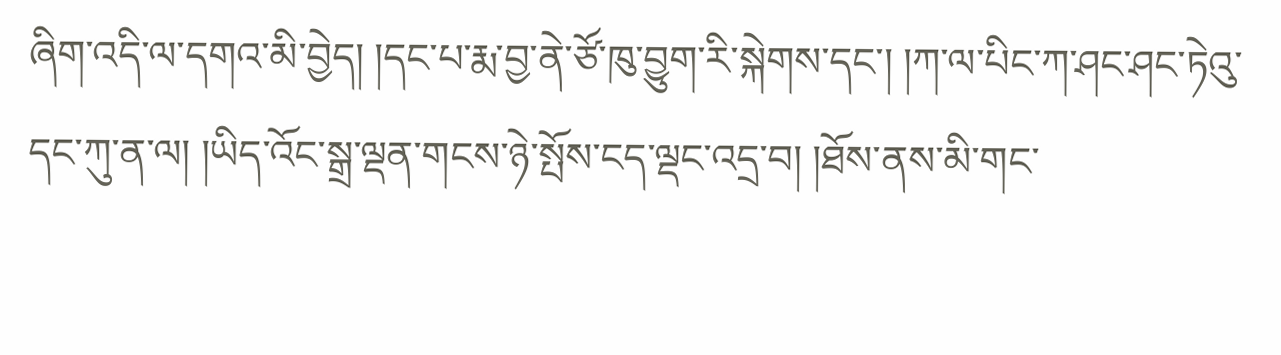ཞིག་འདི་ལ་དགའ་མི་བྱེད། །དང་པ་རྨ་བྱ་ནེ་ཙོ་ཁུ་བྱུག་རི་སྐེགས་དང་། །ཀ་ལ་པིང་ཀ་ཤང་ཤང་ཏེའུ་དང་ཀུ་ན་ལ། །ཡིད་འོང་སྒྲ་ལྡན་གངས་ཉེ་སྤོས་ངད་ལྡང་འདྲ་བ། །ཐོས་ནས་མི་གང་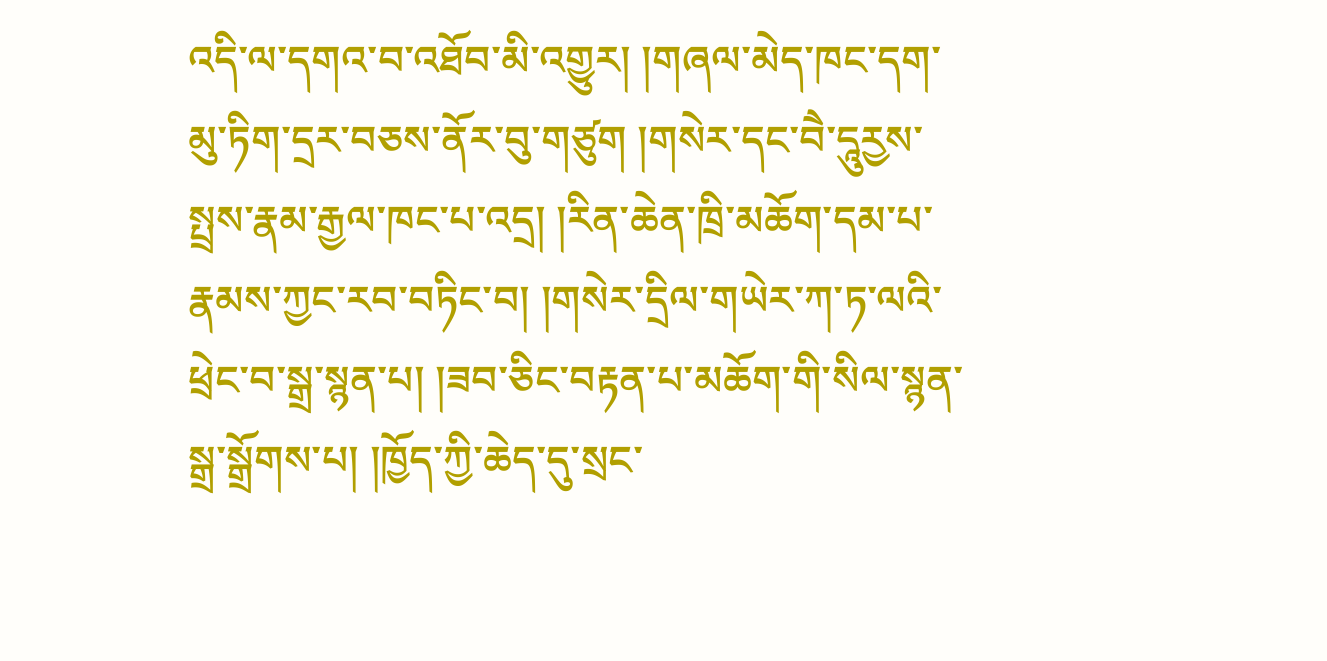འདི་ལ་དགའ་བ་འཐོབ་མི་འགྱུར། །གཞལ་མེད་ཁང་དག་མུ་ཏིག་དྲར་བཅས་ནོར་བུ་གཙུག །གསེར་དང་བཻ་དཱུརྱས་སྤྲས་རྣམ་རྒྱལ་ཁང་པ་འདྲ། །རིན་ཆེན་ཁྲི་མཆོག་དམ་པ་རྣམས་ཀྱང་རབ་བཏིང་བ། །གསེར་དྲིལ་གཡེར་ཀ་ཏ་ལའི་ཕྲེང་བ་སྒྲ་སྙན་པ། །ཟབ་ཅིང་བརྟན་པ་མཆོག་གི་སིལ་སྙན་སྒྲ་སྒྲོགས་པ། །ཁྱོད་ཀྱི་ཆེད་དུ་སྲང་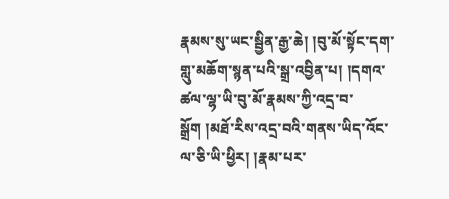རྣམས་སུ་ཡང་སྦྱིན་རྒྱ་ཆེ། །བུ་མོ་སྟོང་དག་གླུ་མཆོག་སྙན་པའི་སྒྲ་འབྱིན་པ། །དགའ་ཚལ་ལྷ་ཡི་བུ་མོ་རྣམས་ཀྱི་འདྲ་བ་སྒྲོག །མཐོ་རིས་འདྲ་བའི་གནས་ཡིད་འོང་ལ་ཅི་ཡི་ཕྱིར། །རྣམ་པར་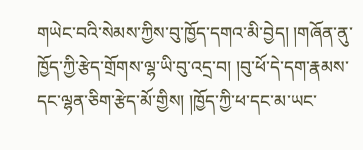གཡེང་བའི་སེམས་ཀྱིས་བུ་ཁྱོད་དགའ་མི་བྱེད། །གཞོན་ནུ་ཁྱོད་ཀྱི་རྩེད་གྲོགས་ལྷ་ཡི་བུ་འདྲ་བ། །བུ་ཕོ་དེ་དག་རྣམས་དང་ལྷན་ཅིག་རྩེད་མོ་གྱིས། །ཁྱོད་ཀྱི་ཕ་དང་མ་ཡང་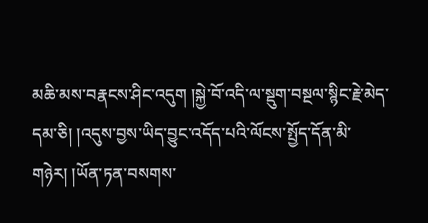མཆི་མས་བརྣངས་ཤིང་འདུག །སྐྱེ་བོ་འདི་ལ་སྡུག་བསྔལ་སྙིང་རྗེ་མེད་དམ་ཅི། །འདུས་བྱས་ཡིད་བྱུང་འདོད་པའི་ལོངས་སྤྱོད་དོན་མི་གཉེར། །ཡོན་ཏན་བསགས་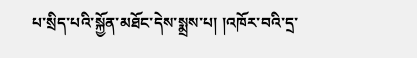པ་སྲིད་པའི་སྐྱོན་མཐོང་དེས་སྨྲས་པ། །འཁོར་བའི་དྲ་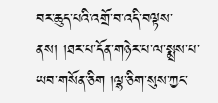བར་ཆུད་པའི་འགྲོ་བ་འདི་བལྟས་ནས། །ཐར་པ་དོན་གཉེར་པ་ལ་སྨྲས་པ་ཡབ་གསོན་ཅིག །ལྷ་ཅིག་སུས་ཀྱང་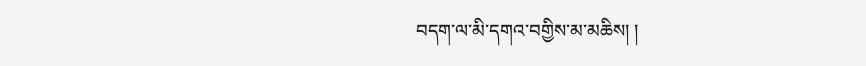བདག་ལ་མི་དགའ་བགྱིས་མ་མཆིས། །